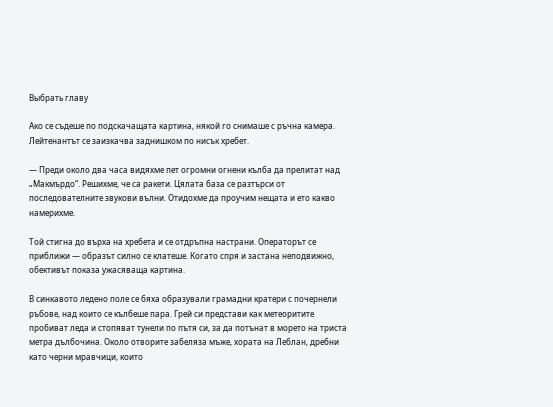Выбрать главу

Ако се съдеше по подскачащата картина, някой го снимаше с ръчна камера. Лейтенантът се заизкачва заднишком по нисък хребет.

— Преди около два часа видяхме пет огромни огнени кълба да прелитат над „Макмърдо“. Решихме, че са ракети. Цялата база се разтърси от последователните звукови вълни. Отидохме да проучим нещата и ето какво намерихме.

Той стигна до върха на хребета и се отдръпна настрани. Операторът се приближи — образът силно се клатеше. Когато спря и застана неподвижно, обективът показа ужасяваща картина.

В синкавото ледено поле се бяха образували грамадни кратери с почернели ръбове, над които се кълбеше пара. Грей си представи как метеоритите пробиват леда и стопяват тунели по пътя си, за да потънат в морето на триста метра дълбочина. Около отворите забеляза мъже, хората на Леблан, дребни като черни мравчици, които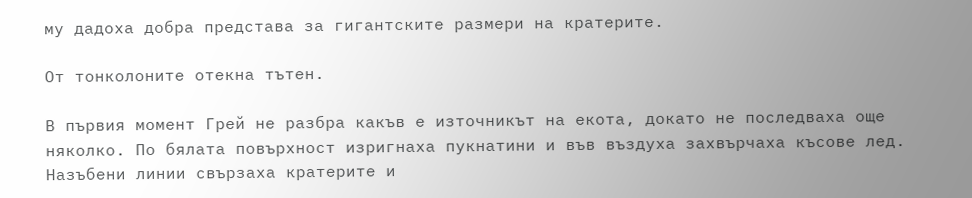му дадоха добра представа за гигантските размери на кратерите.

От тонколоните отекна тътен.

В първия момент Грей не разбра какъв е източникът на екота, докато не последваха още няколко. По бялата повърхност изригнаха пукнатини и във въздуха захвърчаха късове лед. Назъбени линии свързаха кратерите и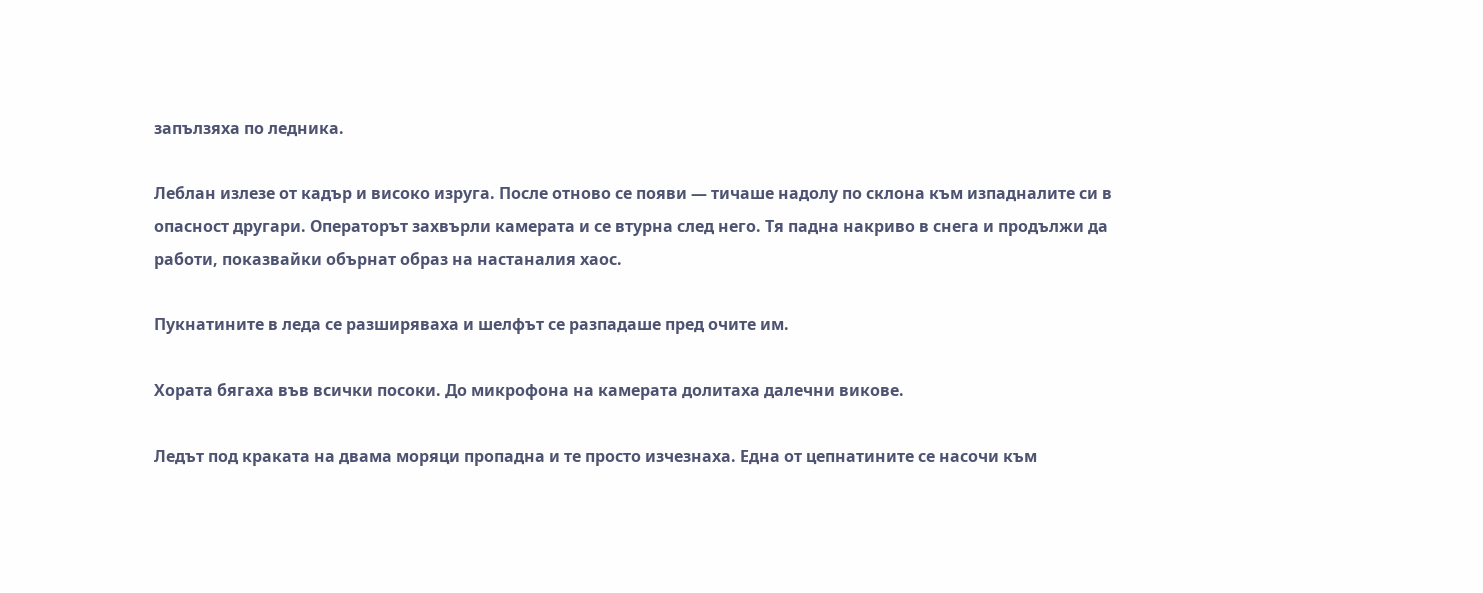запълзяха по ледника.

Леблан излезе от кадър и високо изруга. После отново се появи — тичаше надолу по склона към изпадналите си в опасност другари. Операторът захвърли камерата и се втурна след него. Тя падна накриво в снега и продължи да работи, показвайки обърнат образ на настаналия хаос.

Пукнатините в леда се разширяваха и шелфът се разпадаше пред очите им.

Хората бягаха във всички посоки. До микрофона на камерата долитаха далечни викове.

Ледът под краката на двама моряци пропадна и те просто изчезнаха. Една от цепнатините се насочи към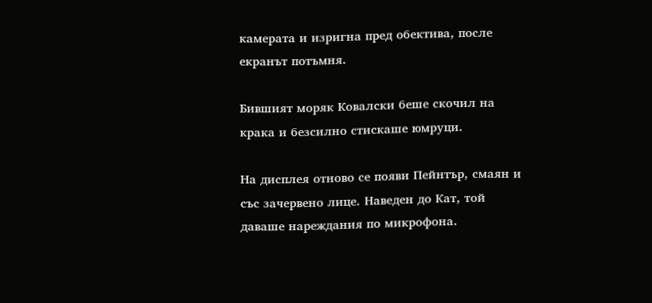камерата и изригна пред обектива, после екранът потъмня.

Бившият моряк Ковалски беше скочил на крака и безсилно стискаше юмруци.

На дисплея отново се появи Пейнтър, смаян и със зачервено лице. Наведен до Кат, той даваше нареждания по микрофона.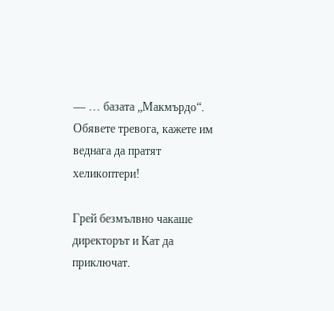— … базата „Макмърдо“. Обявете тревога, кажете им веднага да пратят хеликоптери!

Грей безмълвно чакаше директорът и Кат да приключат.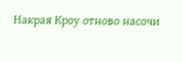Накрая Кроу отново насочи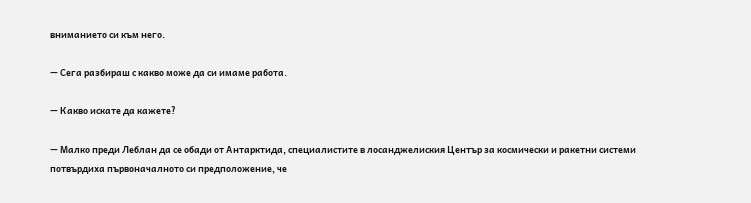вниманието си към него.

— Сега разбираш с какво може да си имаме работа.

— Какво искате да кажете?

— Малко преди Леблан да се обади от Антарктида, специалистите в лосанджелиския Център за космически и ракетни системи потвърдиха първоначалното си предположение, че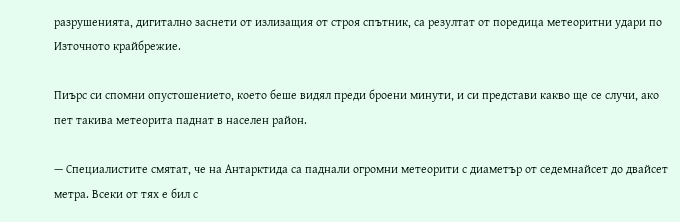разрушенията, дигитално заснети от излизащия от строя спътник, са резултат от поредица метеоритни удари по Източното крайбрежие.

Пиърс си спомни опустошението, което беше видял преди броени минути, и си представи какво ще се случи, ако пет такива метеорита паднат в населен район.

— Специалистите смятат, че на Антарктида са паднали огромни метеорити с диаметър от седемнайсет до двайсет метра. Всеки от тях е бил с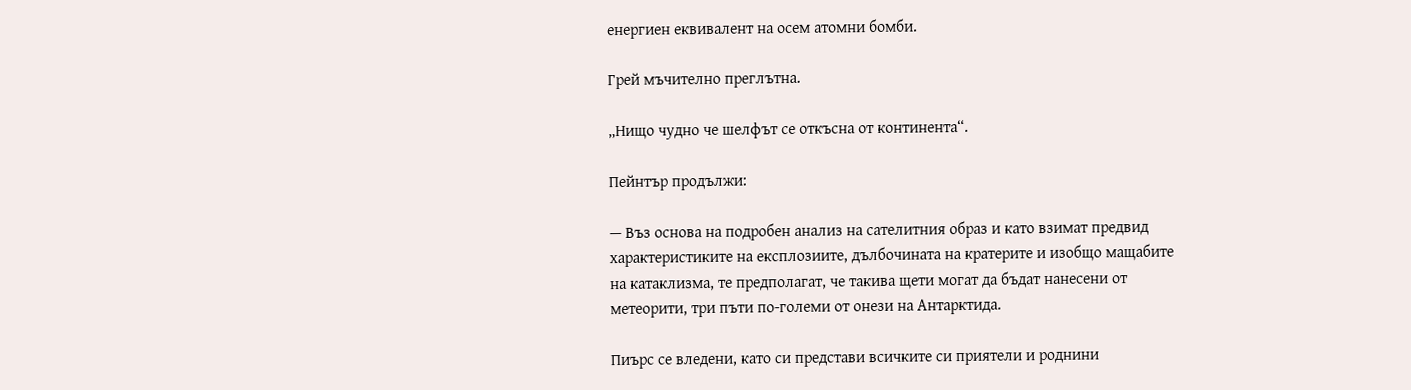енергиен еквивалент на осем атомни бомби.

Грей мъчително преглътна.

„Нищо чудно че шелфът се откъсна от континента“.

Пейнтър продължи:

— Въз основа на подробен анализ на сателитния образ и като взимат предвид характеристиките на експлозиите, дълбочината на кратерите и изобщо мащабите на катаклизма, те предполагат, че такива щети могат да бъдат нанесени от метеорити, три пъти по-големи от онези на Антарктида.

Пиърс се вледени, като си представи всичките си приятели и роднини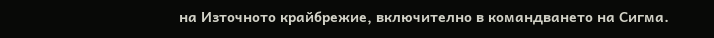на Източното крайбрежие, включително в командването на Сигма.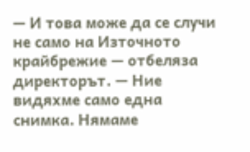— И това може да се случи не само на Източното крайбрежие — отбеляза директорът. — Ние видяхме само една снимка. Нямаме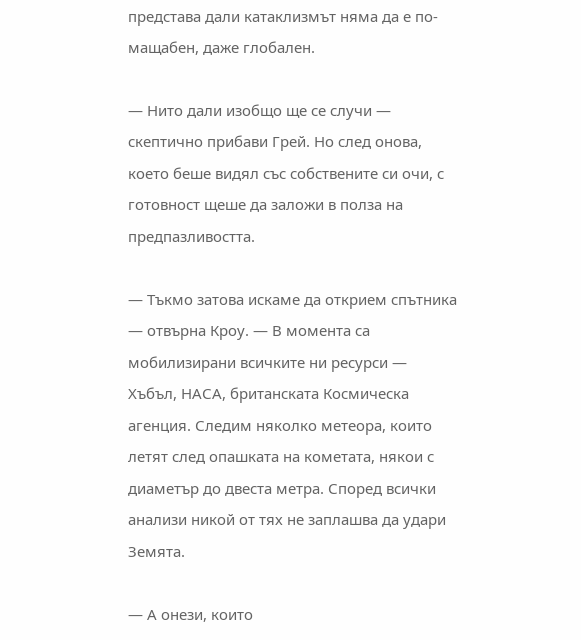представа дали катаклизмът няма да е по-мащабен, даже глобален.

— Нито дали изобщо ще се случи — скептично прибави Грей. Но след онова, което беше видял със собствените си очи, с готовност щеше да заложи в полза на предпазливостта.

— Тъкмо затова искаме да открием спътника — отвърна Кроу. — В момента са мобилизирани всичките ни ресурси — Хъбъл, НАСА, британската Космическа агенция. Следим няколко метеора, които летят след опашката на кометата, някои с диаметър до двеста метра. Според всички анализи никой от тях не заплашва да удари Земята.

— А онези, които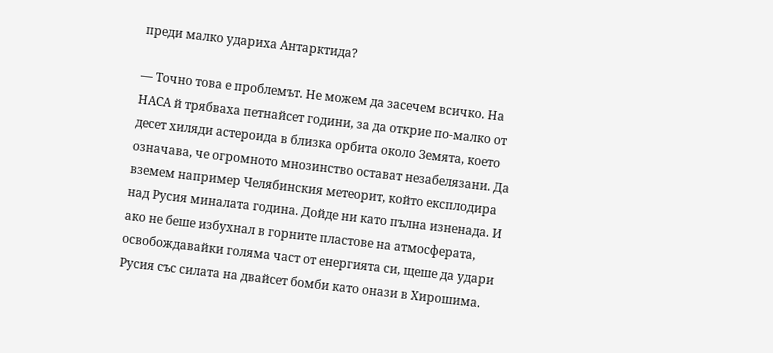преди малко удариха Антарктида?

— Точно това е проблемът. Не можем да засечем всичко. На НАСА й трябваха петнайсет години, за да открие по-малко от десет хиляди астероида в близка орбита около Земята, което означава, че огромното мнозинство остават незабелязани. Да вземем например Челябинския метеорит, който експлодира над Русия миналата година. Дойде ни като пълна изненада. И ако не беше избухнал в горните пластове на атмосферата, освобождавайки голяма част от енергията си, щеше да удари Русия със силата на двайсет бомби като онази в Хирошима.